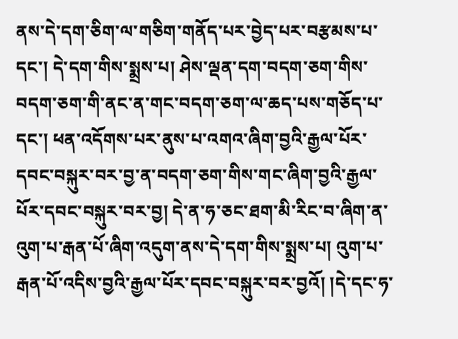ནས་དེ་དག་ཅིག་ལ་གཅིག་གནོད་པར་བྱེད་པར་བརྩམས་པ་དང་། དེ་དག་གིས་སྨྲས་པ། ཤེས་ལྡན་དག་བདག་ཅག་གིས་བདག་ཅག་གི་ནང་ན་གང་བདག་ཅག་ལ་ཆད་པས་གཅོད་པ་དང་། ཕན་འདོགས་པར་ནུས་པ་འགའ་ཞིག་བྱའི་རྒྱལ་པོར་དབང་བསྐུར་བར་བྱ་ན་བདག་ཅག་གིས་གང་ཞིག་བྱའི་རྒྱལ་པོར་དབང་བསྐུར་བར་བྱ། དེ་ན་ཧ་ཅང་ཐག་མི་རིང་བ་ཞིག་ན་འུག་པ་རྒན་པོ་ཞིག་འདུག་ནས་དེ་དག་གིས་སྨྲས་པ། འུག་པ་རྒན་པོ་འདིས་བྱའི་རྒྱལ་པོར་དབང་བསྐུར་བར་བྱའོ། །དེ་དང་ཧ་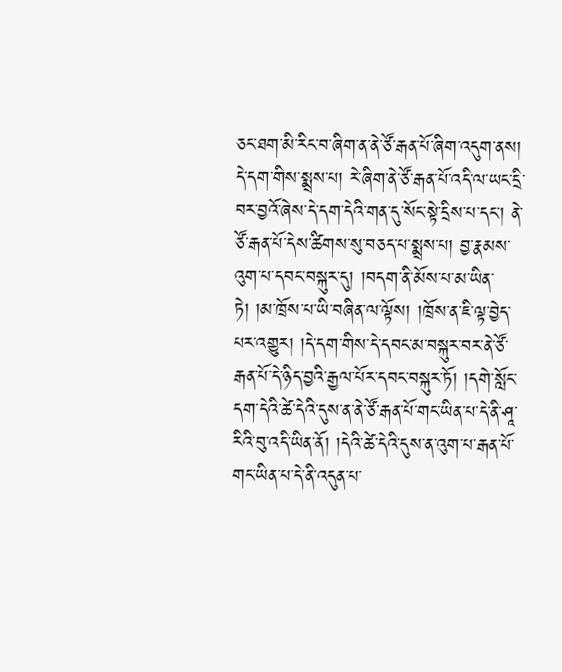ཅང་ཐག་མི་རིང་བ་ཞིག་ན་ནེ་ཙོ་རྒན་པོ་ཞིག་འདུག་ནས། དེ་དག་གིས་སྨྲས་པ། རེ་ཞིག་ནེ་ཙོ་རྒན་པོ་འདི་ལ་ཡང་དྲི་བར་བྱའོ་ཞེས་དེ་དག་དེའི་གན་དུ་སོང་སྟེ་དྲིས་པ་དང་། ནེ་ཙོ་རྒན་པོ་དེས་ཚིགས་སུ་བཅད་པ་སྨྲས་པ། བྱ་རྣམས་འུག་པ་དབང་བསྐུར་དུ། །བདག་ནི་མོས་པ་མ་ཡིན་ཏེ། །མ་ཁྲོས་པ་ཡི་བཞིན་ལ་ལྟོས། །ཁྲོས་ན་ཇི་ལྟ་བྱེད་པར་འགྱུར། །དེ་དག་གིས་དེ་དབང་མ་བསྐུར་བར་ནེ་ཙོ་རྒན་པོ་དེ་ཉིད་བྱའི་རྒྱལ་པོར་དབང་བསྐུར་ཏོ། །དགེ་སློང་དག་དེའི་ཚེ་དེའི་དུས་ན་ནེ་ཙོ་རྒན་པོ་གང་ཡིན་པ་དེ་ནི་ཤཱ་རིའི་བུ་འདི་ཡིན་ནོ། །དེའི་ཚེ་དེའི་དུས་ན་འུག་པ་རྒན་པོ་གང་ཡིན་པ་དེ་ནི་འདུན་པ་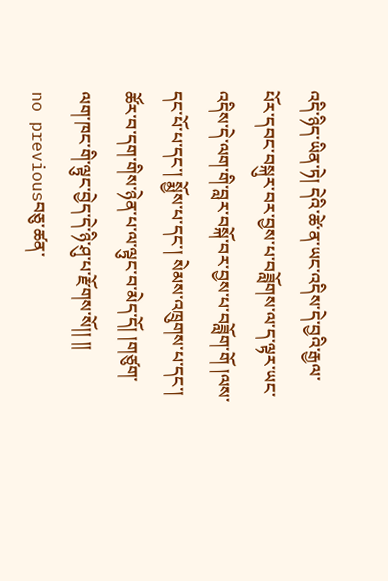འདི་ཉིད་ཡིན་ཏེ། དེའི་ཚེ་ན་ཡང་འདིས་དེ་བྱའི་རྒྱལ་པོར་དབང་བསྐུར་བར་བྱས་པ་བཟློགས་ལ་ད་ལྟར་ཡང་འདིས་དེ་ལག་གི་བླར་བསྐོ་བར་བྱས་པ་བཟློག་གོ །ལས་དང་པོ་པ་དང་། སྨྱོས་པ་དང་། སེམས་འཁྲུགས་པ་དང་། ཚོར་བ་དག་གིས་ཉེན་པ་ལ་ལྟུང་བ་མེད་དོ། །གཙུག་ལག་ཁང་གི་ལྟུང་བྱེད་དེ་ཉི་ཤུ་པ་རྫོགས་སོ།། །།
no previousབཅུ་ཚན་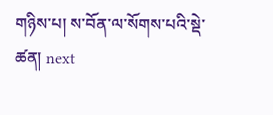གཉིས་པ། ས་བོན་ལ་སོགས་པའི་སྡེ་ཚན། next